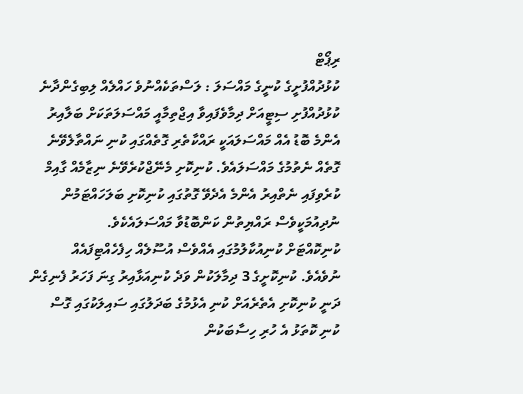ރިޕޯޓް
ކުޅުދުއްފުށީގެ ކުނީގެ މައްސަލަ : ލަސްތަކެއްނުވެ ހައްލެއް ލިބިގެންދާނެ
ކުޅުދުއްފުށި ސިޓީއަށް ދިމާވެފައިވާ އިޖްތިމާއީ މައްސަލަތަކަށް ބަލާއިރު އެންމެ ބޮޑު އެއް މައްސަލައަކީ ރައްކާތެރި ގޮތެއްގައި ކުނި ނައްތާލެވޭނެ ގޮތެއް ނެތުމުގެ މައްސަލައެވެ. ކުނިކޮށި މެނޭޖްކުރެވޭނެ ނިޒާމެއް ގާއިމް ކުރެވިފައި ނެތްއިރު އެންމެ އެދެވޭ ގޮތުގައި ކުނިކޮށި ބަލަހައްޓަމުން ނުދިއުމަކީވެސް ރައްޔިތުން ކަންބޮޑުވާ މައްސަލައެކެވެ.
ކުނިކޮއްޓަށް ކުނިއުކާލުމުގައި އެއްވެސް އުސޫލެއް ހިފެހެއްޓިފައެއް ނުވެއެވެ. ކުނިކޮށީގެ 3 ދިމާލަކުން ވަދެ ކުނިއަޅާއިރު ގިނަ ފަހަރު ފެނިގެން ދަނީ ކުނިކޮށި އެތެރެއަށް ކުނި އެޅުމުގެ ބަދަލުގައި ސައިލަކުގައި ގޮސް ކުނި ކޮތަޅު އެ ހުރި ހިސާބަކުން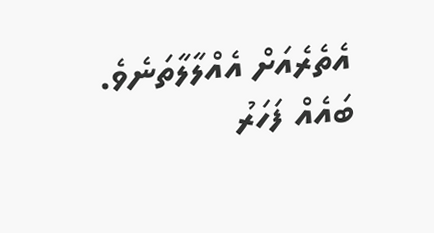އެތެރެއަށް އެއްލާލާތަނެވެ. ބައެއް ފަހަރު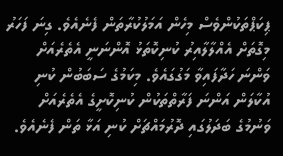ޕިކަޕްތަކުންވެސް މިހެން އަމަލުކުރާތަން ފެނެއެވެ. ގިނަ ފަހަރު މިގޮތަށް އެއްލާލާއިރު ކުނިކޮތަޅު އޮންނަނީ އެތެރެއަށް ވަންނަ ހަދާފައިވާ މަގުގައެވެ. މިކަމުގެ ސަބަބުން ކުނި އުކާލަން އަންނަ ފަރާތްތަކުން ކުނިކޮށީގެ އެތެރެއަށް ވަނުމުގެ ބަދަލުގައި ދޮރުމައްޗަށް ކުނި އަޅާ ތަން ފެނެއެވެ.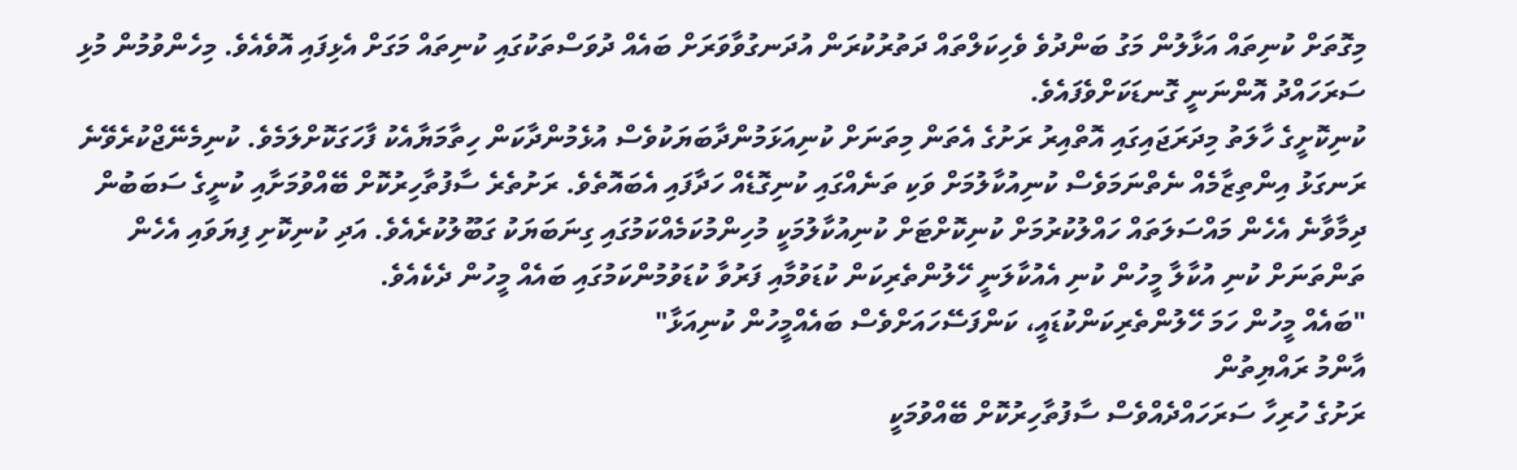މިގޮތަށް ކުނިތައް އަޅާލުން މަގު ބަންދުވެ ވެހިކަލްތައް ދަތުރުކުރަން އުދަނގުވާވަރަށް ބައެއް ދުވަސްތަކުގައި ކުނިތައް މަގަށް އެޅިފައި އޮވެއެވެ. މިހެންވުމުން މުޅި ސަރަހައްދު އޮންނަނީ ގޮނޑަކަށްވެފައެވެ.
ކުނިކޮށީގެ ހާލަތު މިދަރަޖައިގައި އޮތްއިރު ރަށުގެ އެތަން މިތަނަށް ކުނިއަޅަމުންދާބަޔަކުވެސް އުޅެމުންދާކަން ހިތާމަޔާއެކު ފާހަގަކޮށްލަމެވެ. ކުނިމެނޭޖްކުރެވޭނެ ރަނގަޅު އިންތިޒާމެއް ނެތްނަމަވެސް ކުނިއުކާލުމަށް ވަކި ތަނެއްގައި ކުނިގޮޑެއް ހަދާފައި އެބައޮތެވެ. ރަށުތެރެ ސާފުތާހިރުކޮށް ބޭއްވުމަށާއި ކުނީގެ ސަބަބުން ދިމާވާނެ އެހެން މައްސަލަތައް ހައްލުކުރުމަށް ކުނިކޮށްޓަށް ކުނިއުކާލުމަކީ މުހިންމުކަމެއްކަމުގައި ގިނަބަޔަކު ގަބޫލުކުރެއެވެ. އަދި ކުނިކޮށި ފިޔަވައި އެހެން ތަންތަނަށް ކުނި އުކާލާ މީހުން ކުނި އެއުކާލަނީ ހޭލުންތެރިކަން ކުޑަވުމާއި ފަރުވާ ކުޑަވުމުންކަމުގައި ބައެއް މީހުން ދެކެއެވެ.
"ބައެއް މީހުން ހަމަ ހޭލުންތެރިކަންކުޑައީ، ކަންފަސޭހައަށްވެސް ބައެއްމީހުން ކުނިއަޅާ"
އާންމު ރައްޔިތުން
ރަށުގެ ހުރިހާ ސަރަހައްދެއްވެސް ސާފުތާހިރުކޮށް ބޭއްވުމަކީ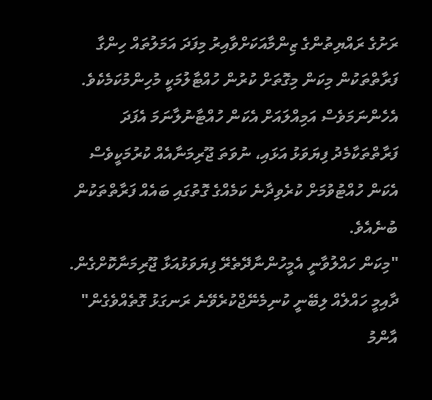ރަށުގެ ރައްޔިތުންގެ ޒިންމާއަކަށްވާއިރު މިފަދަ އަމަލުތައް ހިންގާ ފަރާތްތަކުން މިކަން މިގޮތަށް ކުރުން ހުއްޓާލުމަކީ މުހިންމުކަމެކެވެ. އެހެންނަމަވެސް އަމިއްލައަށް އެކަން ހުއްޓާނުލާނަމަ އެފަދަ ފަރާތްތަކާމެދު ފިޔަވަޅު އަޅައި، ނުވަތަ ޖޫރިމަނާއެއް ކުރުމަކީވެސް އެކަން ހުއްޓުވުމަށް ކުރެވިދާނެ ކަމެއްގެ ގޮތުގައި ބައެއް ފަރާތްތަކުން ބުނެއެވެ.
"މިކަން ހައްލުވާނީ އެމީހުންނާދޭތެރޭ ފިޔަވަޅުއަޅާ ޖޫރިމަނާކޮށްގެން. ދާއިމީ ހައްލެއް ލިބޭނީ ކުނިމެނޭޖްކުރެވޭނެ ރަނގަޅު ގޮތެއްވެގެން"
އާންމު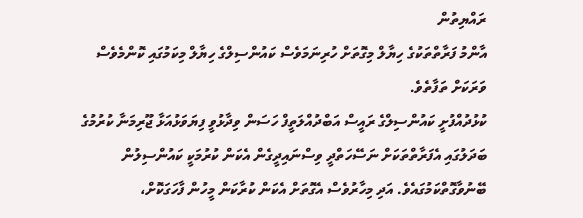ރައްޔިތުން
އާންމު ފަރާތްތަކުގެ ހިޔާލް މިގޮތަށް ހުރިނަމަވެސް ކައުންސިލްގެ ހިޔާލް މިކަމުގައި ކޮންމެވެސް ވަރަކަށް ތަފާތެވެ.
ކުޅުދުއްފުށީ ކައުންސިލްގެ ރައީސް އަބްދުއްލަތީފް ހަސަން ވިދާޅުވީ ފިޔަވަޅުއަޅާ ޖޫރިމަނާ ކުރުމުގެ ބަދަލުގައި އެފަރާތްތަކަށް ނަސޭހަތްދީ ވިސްނައިދީގެން އެކަން ކުރުމަކީ ކައުންސިލުން ބޭނުވާގޮތްކަމުގައެވެ. އަދި މިހާރުވެސް އެގޮތަށް އެކަން ކުރާކަން މީހުން ފާހަގަކޮށް،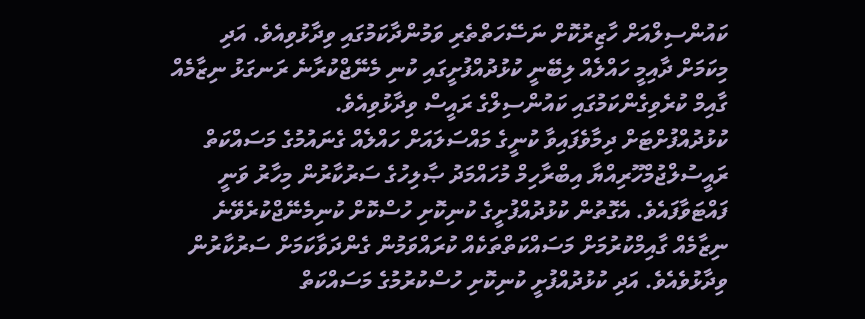ކައުންސިލްއަށް ހާޒިރުކޮށް ނަސޭހަތްތެރި ވަމުންދާކަމުގައި ވިދާޅުވިއެވެ. އަދި މިކަމަށް ދާއިމީ ހައްލެއް ލިބޭނީ ކުޅުދުއްފުށީގައި ކުނި މެނޭޖްކުރާނެ ރަނގަޅު ނިޒާމެއް ގާއިމް ކުރެވިގެންކަމުގައި ކައުންސިލްގެ ރައީސް ވިދާޅުވިއެވެ.
ކުޅުދުއްފުށްޓަށް ދިމާވެފައިވާ ކުނީގެ މައްސަލައަށް ހައްލެއް ގެނައުމުގެ މަސައްކަތް ރައީސުލްޖުމްހޫރިއްޔާ އިބްރާހިމް މުހައްމަދު ޞާލިހުގެ ސަރުކާރުން މިހާރު ވަނީ ފައްޓަވާފައެވެ. އެގޮތުން ކުޅުދުއްފުށީގެ ކުނިކޮށި ހުސްކޮށް ކުނިމެނޭޖްކުރެވޭނެ ނިޒާމެއް ގާއިމްކުރުމަށް މަސައްކަތްތަކެއް ކުރައްވަމުން ގެންދަވާކަމަށް ސަރުކާރުން ވިދާޅުވެއެވެ. އަދި ކުޅުދުއްފުށީ ކުނިކޮށި ހުސްކުރުމުގެ މަސައްކަތް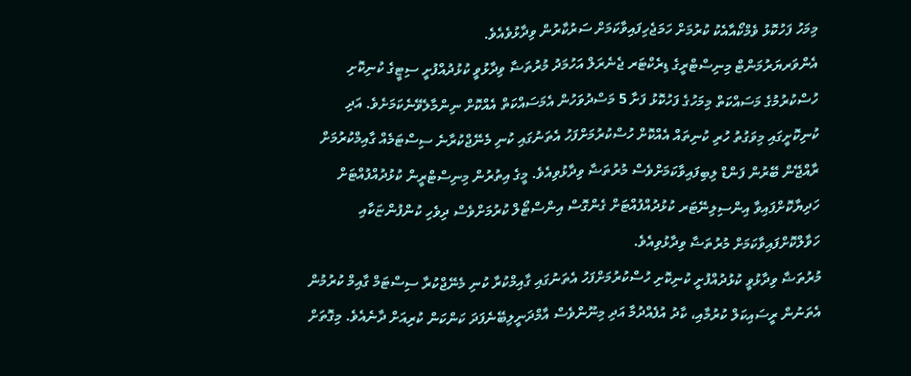މިމަހު ފަހުކޮޅު ވެމްކޯއާއެކު ކުރުމަށް ހަމަޖެހިފައިވާކަމަށް ސަރުކާރުން ވިދާޅުވެއެވެ.
އެންވަރޔަރުމަންޓް މިނިސްޓްރީގެ ޑިރެކްޓަރ ޖެނެރަލް އަހުމަދު މުރުތަޟާ ވިދާޅުވީ ކުޅުދުއްފުށީ ސިޓީގެ ކުނިކޮށި ހުސްކުރުމުގެ މަސައްކަތް މިމަހުގެ ފަހުކޮޅު ފަށާ 5 މަސްދުވަހުން އެމަސައްކަތް އެއްކޮށް ނިންމާލެވޭނެކަމަށެވެ. އަދި ކުނިކޮށީގައި މިވަގުތު ހުރި ކުނިތައް އެއްކޮށް ހުސްކުރުމަށްފަހު އެތަނުގައި ކުނި މެނޭޖްކުރާނެ ސިސްޓަމެއް ގާއިމްކުރުމަށް ރާއްޖޭން ބޭރުން ފަންޑް ލިބިފައިވާކަމަށްވެސް މުރުތަޟާ ވިދާޅުވިއެވެ. މީގެ އިތުރުން މިނިސްޓްރީން ކުޅުދުއްފުއްޓަށް ހަދިޔާކޮށްފައިވާ އިންސިލިނޭޓަރ ކުޅުދުއްފުއްޓަށް ގެންގޮސް އިންސްޓޯލް ކުރުމަށްވެސް ދިވެހި ކުންފުންޏަކާއި ހަވާލްކޮށްފައިވާކަމަށް މުރުތަޟާ ވިދާޅުވިއެވެ.
މުރުތަޟާ ވިދާޅުވީ ކުޅުދުއްފުށީ ކުނިކޮށި ހުސްކުރުމަށްފަހު އެތަނުގައި ގާއިމްކުރާ ކުނި މެނޭޖްކުރާ ސިސްޓަމް ގާއިމް ކުރުމުން އެތަނުން ރީސައިކަލް ކުރުމާއި، ކާދު އުފެއްދުމާ އަދި މިނޫންވެސް އާމްދަނީލިބޭނެފަދަ ކަންކަން ކުރިއަށް ދާނެއެވެ. މިގޮތަށް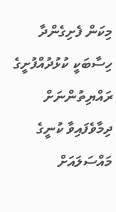މިކަން ފެށިގެންދާ ހިސާބަކީ ކުޅުދުއްފުށީގެ ރައްޔިތުންނަށް ދިމާވެފައިވާ ކުނީގެ މައްސަލައަށް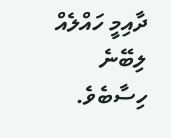ދާއިމީ ހައްލެއް ލިބޭނެ ހިސާބެވެ.